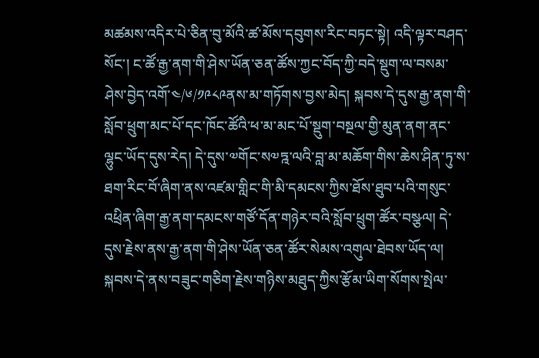མཚམས་འདིར་པེ་ཅིན་བུ་མོའི་ཚ་མོས་དབུགས་རིང་བཏང་སྟེ། འདི་ལྟར་བཤད་སོང་། ང་ཚོ་རྒྱ་ནག་གི་ཤེས་ཡོན་ཅན་ཚོས་ཀྱང་བོད་ཀྱི་བདེ་སྡུག་ལ་བསམ་ཤེས་བྱེད་འགོ་༤/༦/༡༩༨༩ནས་མ་གཏོགས་བྱས་མེད། སྐབས་དེ་དུས་རྒྱ་ནག་གི་སློབ་ཕྲུག་མང་པོ་དང་ཁོང་ཚོའི་ཕ་མ་མང་པོ་སྡུག་བསྔལ་གྱི་མུན་ནག་ནང་ལྷུང་ཡོད་དུས་རེད། དེ་དུས་༧གོང་ས༧ཏྰ་ལའི་བླ་མ་མཆོག་གིས་ཆེས་ཤིན་ཏུ་ས་ཐག་རིང་བོ་ཞིག་ནས་འཛམ་གླིང་གི་མི་དམངས་ཀྱིས་ཐོས་ཐུབ་པའི་གསུང་འཕྲིན་ཞིག་རྒྱ་ནག་དམངས་གཙོ་དོན་གཉེར་བའི་སློབ་ཕྲུག་ཚོར་བསྩལ། དེ་དུས་རྗེས་ནས་རྒྱ་ནག་གི་ཤེས་ཡོན་ཅན་ཚོར་སེམས་འགུལ་ཐེབས་ཡོད་ལ། སྐབས་དེ་ནས་བཟུང་གཅིག་རྗེས་གཉིས་མཐུད་ཀྱིས་རྩོམ་ཡིག་སོགས་སྤེལ་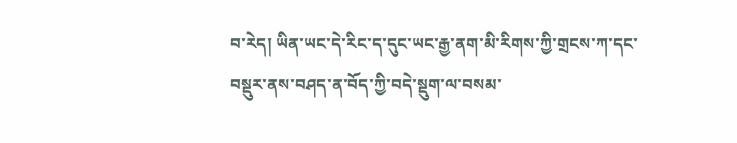བ་རེད། ཡིན་ཡང་དེ་རིང་ད་དུང་ཡང་རྒྱ་ནག་མི་རིགས་ཀྱི་གྲངས་ཀ་དང་བསྡུར་ནས་བཤད་ན་བོད་ཀྱི་བདེ་སྡུག་ལ་བསམ་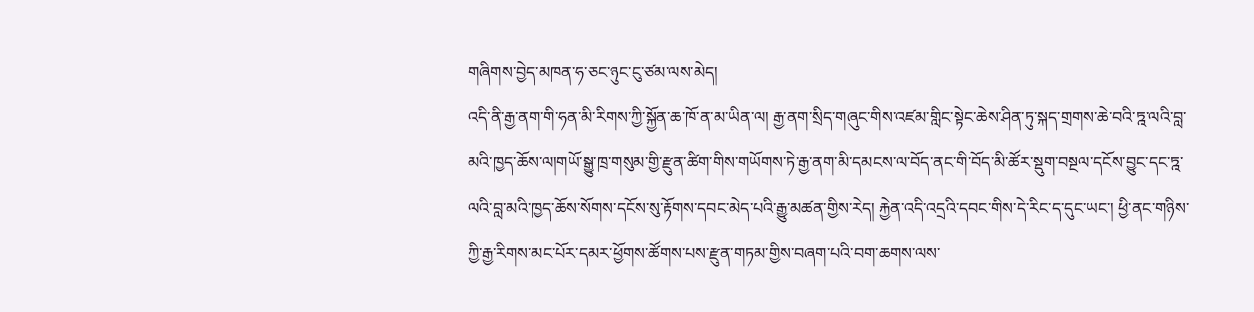གཞིགས་བྱེད་མཁན་ཧ་ཅང་ཉུང་ངུ་ཙམ་ལས་མེད།
འདི་ནི་རྒྱ་ནག་གི་ཧན་མི་རིགས་ཀྱི་སྐྱོན་ཆ་ཁོ་ན་མ་ཡིན་ལ། རྒྱ་ནག་སྲིད་གཞུང་གིས་འཛམ་གླིང་སྟེང་ཆེས་ཤིན་ཏུ་སྐད་གྲགས་ཆེ་བའི་ཏྰ་ལའི་བླ་མའི་ཁྱད་ཆོས་ལ།གཡོ་སྒྱུ་ཁྲ་གསུམ་གྱི་རྫུན་ཚིག་གིས་གཡོགས་ཏེ་རྒྱ་ནག་མི་དམངས་ལ་བོད་ནང་གི་བོད་མི་ཚོར་སྡུག་བསྔལ་དངོས་བྱུང་དང་ཏྰ་ལའི་བླ་མའི་ཁྱད་ཆོས་སོགས་དངོས་སུ་རྟོགས་དབང་མེད་པའི་རྒྱུ་མཚན་གྱིས་རེད། རྐྱེན་འདི་འདྲའི་དབང་གིས་དེ་རིང་ད་དུང་ཡང་། ཕྱི་ནང་གཉིས་ཀྱི་རྒྱ་རིགས་མང་པོར་དམར་ཕྱོགས་ཚོགས་པས་རྫུན་གཏམ་གྱིས་བཞག་པའི་བག་ཆགས་ལས་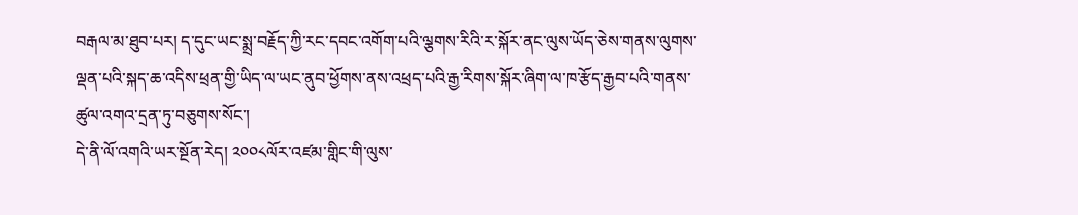བརྒལ་མ་ཐུབ་པར། ད་དུང་ཡང་སྨྲ་བརྗོད་ཀྱི་རང་དབང་འགོག་པའི་ལྕགས་རིའི་ར་སྐོར་ནང་ལུས་ཡོད་ཅེས་གནས་ལུགས་ལྡན་པའི་སྐད་ཆ་འདིས་ཕྲན་གྱི་ཡིད་ལ་ཡང་ནུབ་ཕྱོགས་ནས་འཕྲད་པའི་རྒྱ་རིགས་སྐོར་ཞིག་ལ་ཁ་རྩོད་རྒྱབ་པའི་གནས་ཚུལ་འགའ་དྲན་ཏུ་བཅུགས་སོང་།
དེ་ནི་ལོ་འགའི་ཡར་སྔོན་རེད། ༢༠༠༨ལོར་འཛམ་གླིང་གི་ལུས་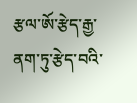རྩལ་ཨོ་རྩེད་རྒྱ་ནག་ཏུ་རྩེད་བའི་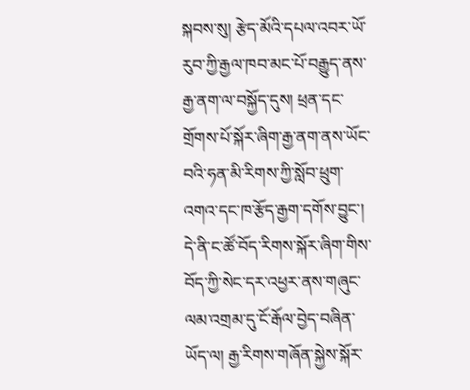སྐབས་སུ། རྩེད་མོའི་དཔལ་འབར་ཡོ་རུབ་ཀྱི་རྒྱལ་ཁབ་མང་པོ་བརྒྱུད་ནས་རྒྱ་ནག་ལ་བསྐྱོད་དུས། ཕྲན་དང་གྲོགས་པོ་སྐོར་ཞིག་རྒྱ་ནག་ནས་ཡོང་བའི་ཧན་མི་རིགས་ཀྱི་སློབ་ཕྲུག་འགའ་དང་ཁ་རྩོད་རྒྱག་དགོས་བྱུང་། དེ་ནི་ང་ཚོ་བོད་རིགས་སྐོར་ཞིག་གིས་བོད་ཀྱི་སེང་དར་འཕྱར་ནས་གཞུང་ལམ་འགྲམ་དུ་ངོ་རྒོལ་བྱེད་བཞིན་ཡོད་ལ། རྒྱ་རིགས་གཞོན་སྐྱེས་སྐོར་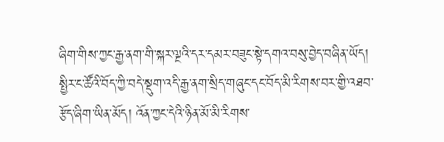ཞིག་གིས་ཀྱང་རྒྱ་ནག་གི་སྐར་ལྔའི་དར་དམར་བཟུང་སྟེ་དགའ་བསུ་བྱེད་བཞིན་ཡོད། སྤྱིར་ང་ཚོའི་བོད་ཀྱི་བདེ་སྡུག་འདི་རྒྱ་ནག་སྲིད་གཞུང་དང་བོད་མི་རིགས་བར་གྱི་འཐབ་རྩོད་ཞིག་ཡིན་མོད། འོན་ཀྱང་དེའི་ཉིན་མོ་མི་རིགས་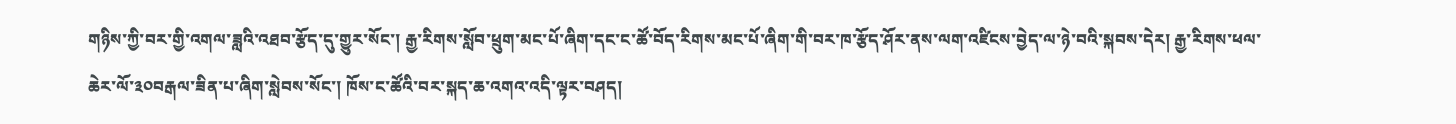གཉིས་ཀྱི་བར་གྱི་འགལ་ཟླའི་འཐབ་རྩོད་དུ་གྱུར་སོང་། རྒྱ་རིགས་སློབ་ཕྲུག་མང་པོ་ཞིག་དང་ང་ཚོ་བོད་རིགས་མང་པོ་ཞིག་གི་བར་ཁ་རྩོད་ཤོར་ནས་ལག་འཛིངས་བྱེད་ལ་ཉེ་བའི་སྐབས་དེར། རྒྱ་རིགས་ཕལ་ཆེར་ལོ་༣༠བརྒལ་ཟིན་པ་ཞིག་སླེབས་སོང་། ཁོས་ང་ཚོའི་བར་སྐད་ཆ་འགའ་འདི་ལྟར་བཤད།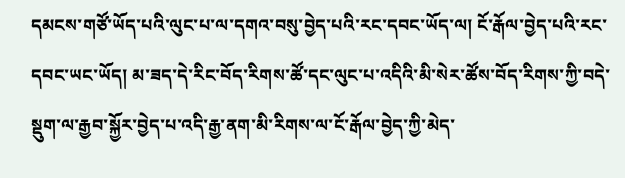དམངས་གཙོ་ཡོད་པའི་ལུང་པ་ལ་དགའ་བསུ་བྱེད་པའི་རང་དབང་ཡོད་ལ། ངོ་རྒོལ་བྱེད་པའི་རང་དབང་ཡང་ཡོད། མ་ཟད་དེ་རིང་བོད་རིགས་ཚོ་དང་ལུང་པ་འདིའི་མི་སེར་ཚོས་བོད་རིགས་ཀྱི་བདེ་སྡུག་ལ་རྒྱབ་སྐྱོར་བྱེད་པ་འདི་རྒྱ་ནག་མི་རིགས་ལ་ངོ་རྒོལ་བྱེད་ཀྱི་མེད་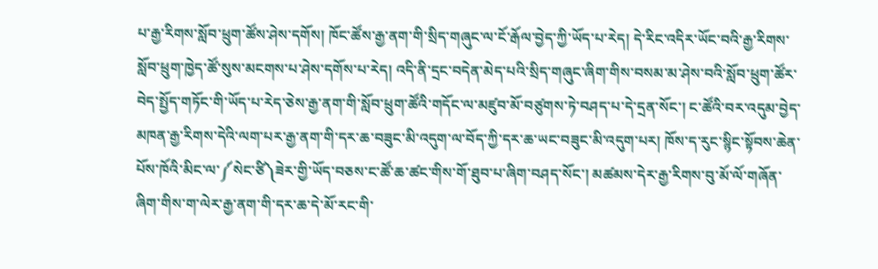པ་རྒྱ་རིགས་སློབ་ཕྲུག་ཚོས་ཤེས་དགོས། ཁོང་ཚོས་རྒྱ་ནག་གི་སྲིད་གཞུང་ལ་ངོ་རྒོལ་བྱེད་ཀྱི་ཡོད་པ་རེད། དེ་རིང་འདིར་ཡོང་བའི་རྒྱ་རིགས་སློབ་ཕྲུག་ཁྱེད་ཚོ་སུས་མངགས་པ་ཤེས་དགོས་པ་རེད། འདི་ནི་དྲང་བདེན་མེད་པའི་སྲིད་གཞུང་ཞིག་གིས་བསམ་མ་ཤེས་བའི་སློབ་ཕྲུག་ཚོར་བེད་སྤྱོད་གཏོང་གི་ཡོད་པ་རེད་ཅེས་རྒྱ་ནག་གི་སློབ་ཕྲུག་ཚོའི་གདོང་ལ་མཛུབ་མོ་བཙུགས་ཏེ་བཤད་པ་དེ་དྲན་སོང་། ང་ཚོའི་བར་འདུམ་བྱེད་མཁན་རྒྱ་རིགས་དེའི་ལག་པར་རྒྱ་ནག་གི་དར་ཆ་བཟུང་མི་འདུག་ལ་བོད་ཀྱི་དར་ཆ་ཡང་བཟུང་མི་འདུག་པར། ཁོས་ད་རུང་སྙིང་སྟོབས་ཆེན་པོས་ཁོའི་མིང་ལ་༼སེང་ཙི༽ཟེར་གྱི་ཡོད་བཅས་ང་ཚོ་ཆ་ཚང་གིས་གོ་ཐུབ་པ་ཞིག་བཤད་སོང་། མཚམས་དེར་རྒྱ་རིགས་བུ་མོ་ལོ་གཞོན་ཞིག་གིས་ག་ལེར་རྒྱ་ནག་གི་དར་ཆ་དེ་མོ་རང་གི་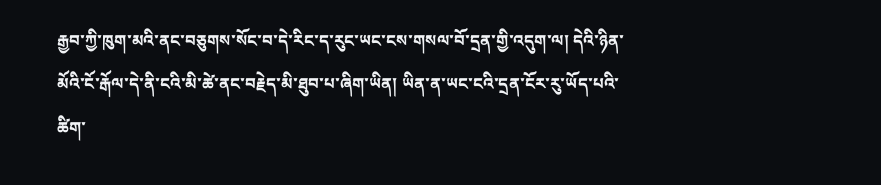རྒྱབ་ཀྱི་ཁུག་མའི་ནང་བཅུགས་སོང་བ་དེ་རིང་ད་རུང་ཡང་ངས་གསལ་བོ་དྲན་གྱི་འདུག་ལ། དེའི་ཉིན་མོའི་ངོ་རྒོལ་དེ་ནི་ངའི་མི་ཚེ་ནང་བརྗེད་མི་ཐུབ་པ་ཞིག་ཡིན། ཡིན་ན་ཡང་ངའི་དྲན་ངོར་རུ་ཡོད་པའི་ཚིག་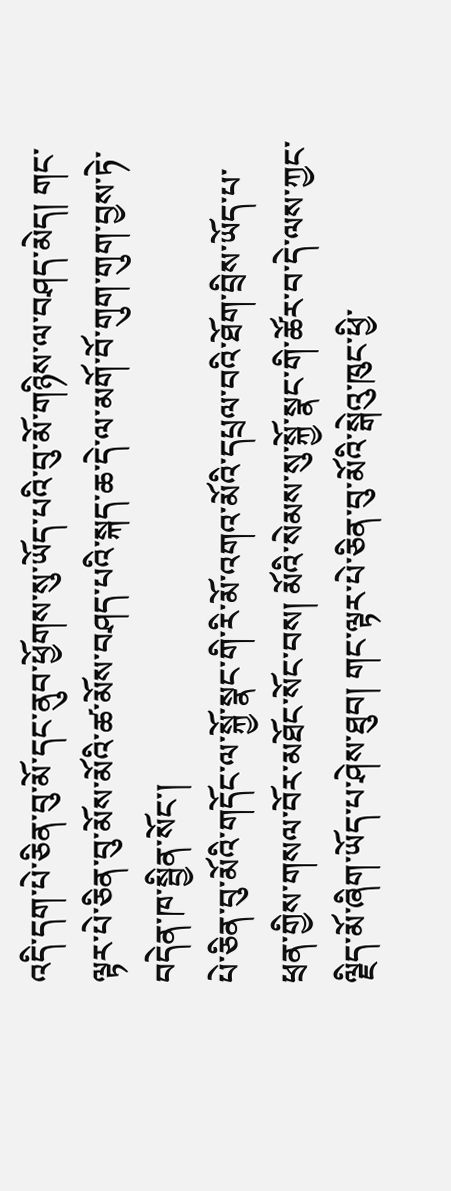འདི་དག་པེ་ཅིན་བུ་མོ་དང་ནུབ་ཕྱོགས་སུ་ཡོད་པའི་བུ་མོ་གཉིས་ལ་བཤད་མེད། གང་ལྟར་པེ་ཅིན་བུ་མོས་མོའི་ཚ་མོས་བཤད་པའི་སྐད་ཆ་དེ་ལ་མགོ་བོ་གུག་གུག་བྱས་ཏེ་བདེན་ཁ་སྦྱིན་སོང་།
པེ་ཅིན་བུ་མོའི་གདོང་ལ་སྐྱོ་སྣང་གི་རི་མོ་འགའ་མོའི་དཔྲལ་བའི་ཐོག་བྲིས་ཡོད་པ་ཕྲན་གྱིས་གསལ་བོར་མཐོང་སོང་བས། མོའི་སེམས་སུ་སྐྱོ་སྣང་གི་ཚོར་བ་དེ་ལས་ཀྱང་ལྗིད་མོ་ཞིག་ཡོད་པ་ཤེས་ཐུབ། གང་ལྟར་པེ་ཅིན་བུ་མོའི་སྒེའུ་ཁུང་ཕྱི་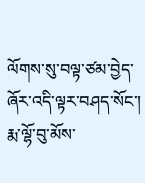ལོགས་སུ་བལྟ་ཙམ་བྱེད་ཞོར་འདི་ལྟར་བཤད་སོང་། རྨ་ལྷོ་བུ་མོས་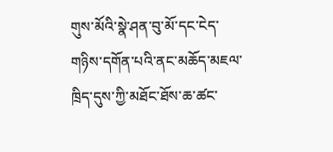གུས་མོའི་སྣེ་ཤན་བུ་མོ་དང་ངེད་གཉིས་དགོན་པའི་ནང་མཆོད་མཇལ་ཁྲིད་དུས་ཀྱི་མཐོང་ཐོས་ཆ་ཚང་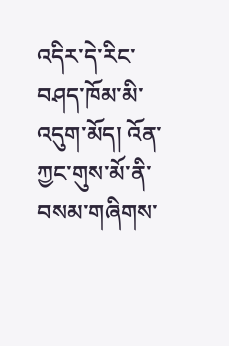འདིར་དེ་རིང་བཤད་ཁོམ་མི་འདུག་མོད། འོན་ཀྱང་གུས་མོ་ནི་བསམ་གཞིགས་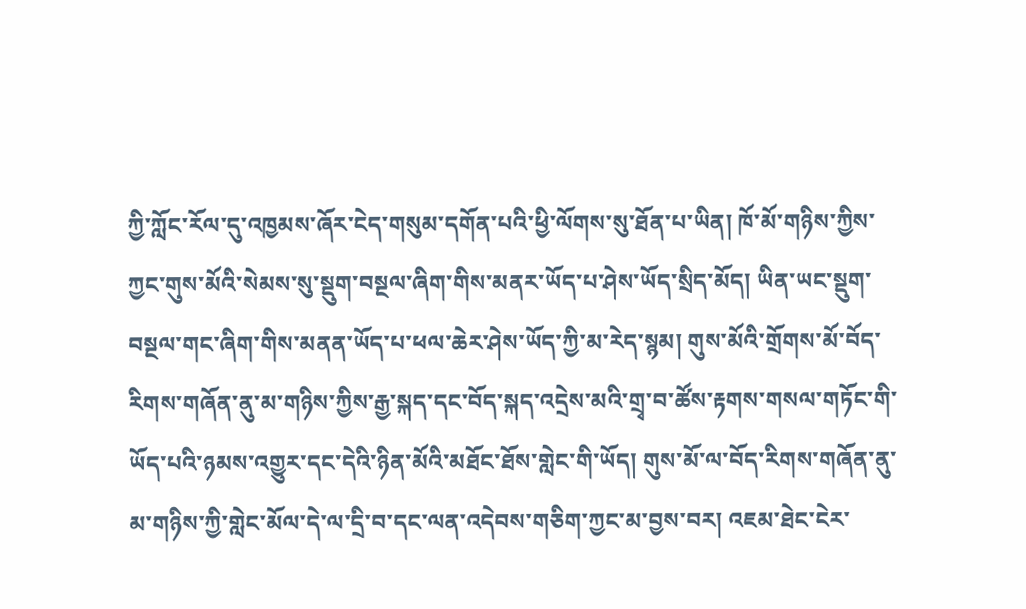ཀྱི་ཀློང་རོལ་དུ་འཁྱམས་ཞོར་ངེད་གསུམ་དགོན་པའི་ཕྱི་ལོགས་སུ་ཐོན་པ་ཡིན། ཁོ་མོ་གཉིས་ཀྱིས་ཀྱང་གུས་མོའི་སེམས་སུ་སྡུག་བསྔལ་ཞིག་གིས་མནར་ཡོད་པ་ཤེས་ཡོད་སྲིད་མོད། ཡིན་ཡང་སྡུག་བསྔལ་གང་ཞིག་གིས་མནན་ཡོད་པ་ཕལ་ཆེར་ཤེས་ཡོད་ཀྱི་མ་རེད་སྙམ། གུས་མོའི་གྲོགས་མོ་བོད་རིགས་གཞོན་ནུ་མ་གཉིས་ཀྱིས་རྒྱ་སྐད་དང་བོད་སྐད་འདྲེས་མའི་གྲྭ་བ་ཚོས་རྟགས་གསལ་གཏོང་གི་ཡོད་པའི་ཉམས་འགྱུར་དང་དེའི་ཉིན་མོའི་མཐོང་ཐོས་གླེང་གི་ཡོད། གུས་མོ་ལ་བོད་རིགས་གཞོན་ནུ་མ་གཉིས་ཀྱི་གླེང་མོལ་དེ་ལ་དྲི་བ་དང་ལན་འདེབས་གཅིག་ཀྱང་མ་བྱས་བར། འཇམ་ཐེང་ངེར་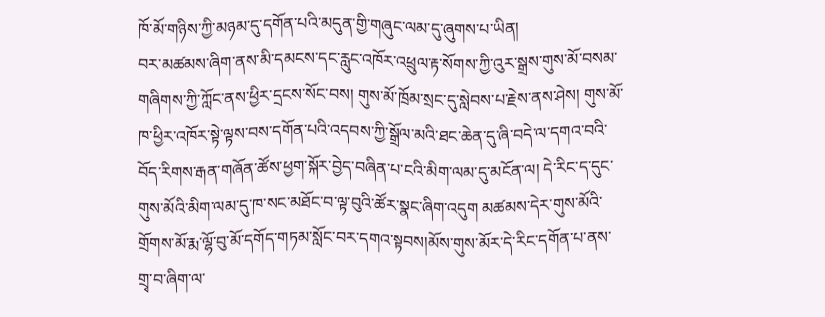ཁོ་མོ་གཉིས་ཀྱི་མཉམ་དུ་དགོན་པའི་མདུན་གྱི་གཞུང་ལམ་དུ་ཞུགས་པ་ཡིན།
བར་མཚམས་ཞིག་ནས་མི་དམངས་དང་རླུང་འཁོར་འཕྲུལ་རྟ་སོགས་ཀྱི་འུར་སྒྲས་གུས་མོ་བསམ་གཞིགས་ཀྱི་ཀློང་ནས་ཕྱིར་དྲངས་སོང་བས། གུས་མོ་ཁྲོམ་སྲང་དུ་སླེབས་པ་རྗེས་ནས་ཤེས། གུས་མོ་ཁ་ཕྱིར་འཁོར་སྟེ་ལྟས་བས་དགོན་པའི་འདབས་ཀྱི་སྒྲོལ་མའི་ཐང་ཆེན་དུ་ཞི་བདེ་ལ་དགའ་བའི་བོད་རིགས་རྒན་གཞོན་ཚོས་ཕྱག་སྐོར་བྱེད་བཞིན་པ་ངའི་མིག་ལམ་དུ་མངོན་ལ། དེ་རིང་ད་དུང་གུས་མོའི་མིག་ལམ་དུ་ཁ་སང་མཐོང་བ་ལྟ་བུའི་ཚོར་སྣང་ཞིག་འདུག མཚམས་དེར་གུས་མོའི་གྲོགས་མོ་རྨ་ལྷོ་བུ་མོ་དགོད་གཏམ་སློང་བར་དགའ་སྟབས།མོས་གུས་མོར་དེ་རིང་དགོན་པ་ནས་གྲྭ་བ་ཞིག་ལ་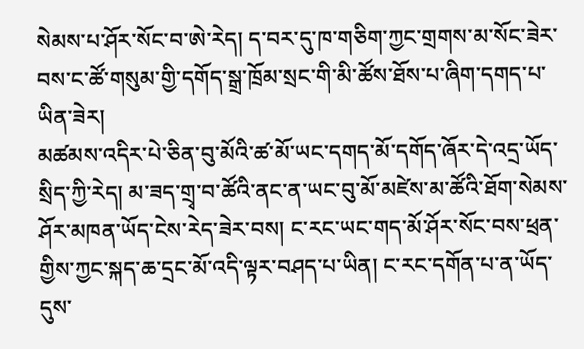སེམས་པ་ཤོར་སོང་བ་ཨེ་རེད། ད་བར་དུ་ཁ་གཅིག་ཀྱང་གྲགས་མ་སོང་ཟེར་བས་ང་ཚོ་གསུམ་གྱི་དགོད་སྒྲ་ཁྲོམ་སྲང་གི་མི་ཚོས་ཐོས་པ་ཞིག་དགད་པ་ཡིན་ཟེར།
མཚམས་འདིར་པེ་ཅིན་བུ་མོའི་ཚ་མོ་ཡང་དགད་མོ་དགོད་ཞོར་དེ་འདྲ་ཡོད་སྲིད་ཀྱི་རེད། མ་ཟད་གྲྭ་བ་ཚོའི་ནང་ན་ཡང་བུ་མོ་མཛེས་མ་ཚོའི་ཐོག་སེམས་ཤོར་མཁན་ཡོད་ངེས་རེད་ཟེར་བས། ང་རང་ཡང་གད་མོ་ཤོར་སོང་བས་ཕྲན་གྱིས་ཀྱང་སྐད་ཆ་དྲང་མོ་འདི་ལྟར་བཤད་པ་ཡིན། ང་རང་དགོན་པ་ན་ཡོད་དུས་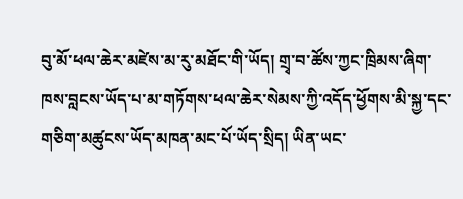བུ་མོ་ཕལ་ཆེར་མཛེས་མ་རུ་མཐོང་གི་ཡོད། གྲྭ་བ་ཚོས་ཀྱང་ཁྲིམས་ཞིག་ཁས་བླངས་ཡོད་པ་མ་གཏོགས་ཕལ་ཆེར་སེམས་ཀྱི་འདོད་ཕྱོགས་མི་སྐྱ་དང་གཅིག་མཚུངས་ཡོད་མཁན་མང་པོ་ཡོད་སྲིད། ཡིན་ཡང་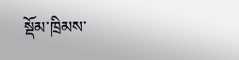སྡོམ་ཁྲིམས་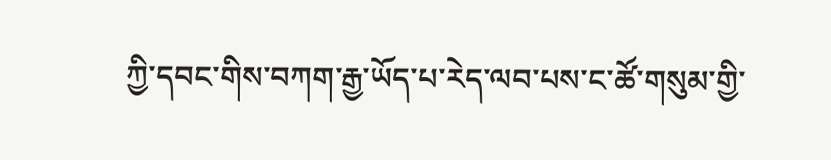ཀྱི་དབང་གིས་བཀག་རྒྱ་ཡོད་པ་རེད་ལབ་པས་ང་ཚོ་གསུམ་གྱི་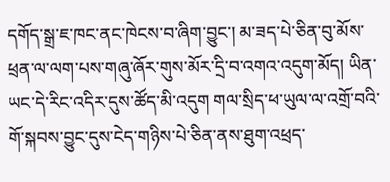དགོད་སྒྲ་ཇ་ཁང་ནང་ཁེངས་བ་ཞིག་བྱུང་། མ་ཟད་པེ་ཅིན་བུ་མོས་ཕྲན་ལ་ལག་པས་གཞུ་ཞོར་གུས་མོར་དྲི་བ་འགའ་འདུག་མོད། ཡིན་ཡང་དེ་རིང་འདིར་དུས་ཚོད་མི་འདུག གལ་སྲིད་ཕ་ཡུལ་ལ་འགྲོ་བའི་གོ་སྐབས་བྱུང་དུས་ངེད་གཉིས་པེ་ཅིན་ནས་ཐུག་འཕྲད་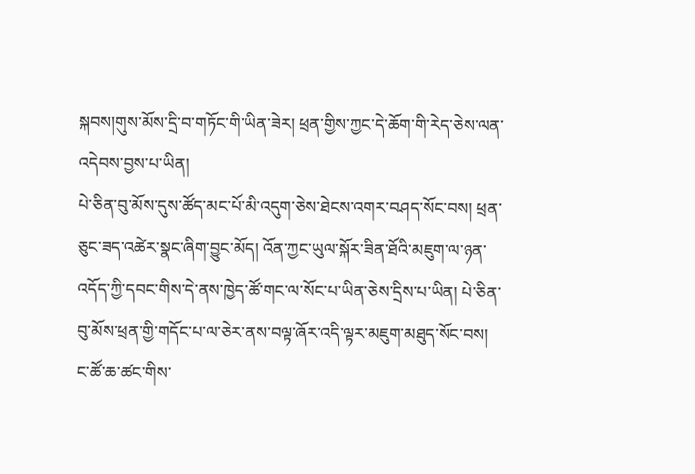སྐབས།གུས་མོས་དྲི་བ་གཏོང་གི་ཡིན་ཟེར། ཕྲན་གྱིས་ཀྱང་དེ་ཆོག་གི་རེད་ཅེས་ལན་འདེབས་བྱས་པ་ཡིན།
པེ་ཅིན་བུ་མོས་དུས་ཚོད་མང་པོ་མི་འདུག་ཅེས་ཐེངས་འགར་བཤད་སོང་བས། ཕྲན་ཅུང་ཟད་འཚེར་སྣང་ཞིག་བྱུང་མོད། འོན་ཀྱང་ཡུལ་སྐོར་ཟིན་ཐོའི་མཇུག་ལ་ཉན་འདོད་ཀྱི་དབང་གིས་དེ་ནས་ཁྱེད་ཚོ་གང་ལ་སོང་པ་ཡིན་ཅེས་དྲིས་པ་ཡིན། པེ་ཅིན་བུ་མོས་ཕྲན་གྱི་གདོང་པ་ལ་ཅེར་ནས་བལྟ་ཞོར་འདི་ལྟར་མཇུག་མཐུད་སོང་བས། ང་ཚོ་ཆ་ཚང་གིས་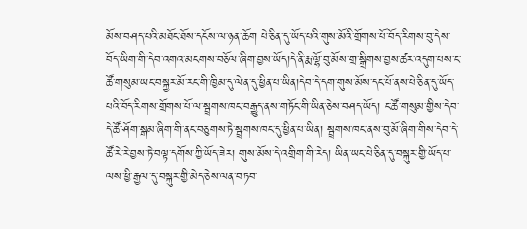མོས་བཤད་པའི་མཐོང་ཐོས་དངོས་ལ་ཉན་ཆོག པེ་ཅིན་དུ་ཡོད་པའི་གུས་མོའི་གྲོགས་པོ་བོད་རིགས་བུ་དེས་བོད་ཡིག་གི་དེབ་འགའ་མངགས་བཅོལ་ཞིག་བྱས་ཡོད།དེ་ནི་རྨ་ལྷོ་བུ་མོས་གྲ་སྒྲིགས་བྱས་ཚར་འདུག་པས་ང་ཚོ་གསུམ་ཡང་བསྐྱར་མོ་རང་གི་ཁྱིམ་དུ་ལེན་དུ་ཕྱིན་པ་ཡིན།དེབ་དེ་དག་གུས་མོས་དང་པོ་ནས་པེ་ཅིན་དུ་ཡོད་པའི་བོད་རིགས་གྲོགས་པོ་ལ་སྦྲགས་ཁང་བརྒྱུད་ནས་གཏོང་གི་ཡིན་ཅེས་བཤད་ཡོད། ང་ཚོ་གསུམ་གྱིས་དེབ་དེ་ཚོ་ཤོག་སྒམ་ཞིག་གི་ནང་བཅུགས་ཏེ་སྦྲགས་ཁང་དུ་ཕྱིན་པ་ཡིན། སྦྲགས་ཁང་ནས་བུ་མོ་ཞིག་གིས་དེབ་དེ་ཚོ་རེ་རེ་བྱས་ཏེ་བལྟ་དགོས་ཀྱི་ཡོད་ཟེར། གུས་མོས་དེ་འགྲིག་གི་རེད། ཡིན་ཡང་པེ་ཅིན་དུ་བསྐུར་གྱི་ཡོད་པ་ལས་ཕྱི་རྒྱལ་དུ་བསྐུར་གྱི་མེད་ཅེས་ལན་བཏབ་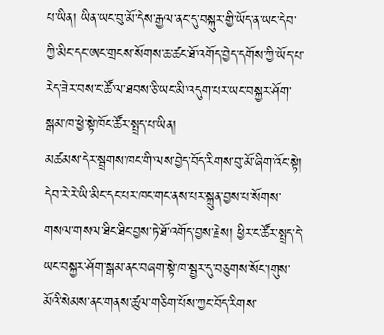པ་ཡིན། ཡིན་ཡང་བུ་མོ་དེས་རྒྱལ་ནང་དུ་བསྐུར་གྱི་ཡོད་ན་ཡང་དེབ་ཀྱི་མིང་དང་ཨང་གྲངས་སོགས་ཆ་ཚང་ཐོ་འགོད་བྱེད་དགོས་ཀྱི་ཡོད་པ་རེད་ཟེར་བས་ང་ཚོ་ལ་ཐབས་ཅི་ཡང་མི་འདུག་པར་ཡང་བསྐྱར་ཤོག་སྒམ་ཁ་ཕྱེ་སྟེ་ཁོང་ཚོར་སྤྲད་པ་ཡིན།
མཚམས་དེར་སྦྲགས་ཁང་གི་ལས་བྱེད་བོད་རིགས་བུ་མོ་ཞིག་འོང་སྟེ། དེབ་རེ་རེ་ཡི་མིང་དང་པར་ཁང་གང་ནས་པར་སྐྲུན་བྱས་པ་སོགས་གསལ་གསལ་ཐིང་ཐིང་བྱས་ཏེ་ཐོ་འགོད་བྱས་རྗེས། ཕྱིར་ང་ཚོར་སྤྲད་དེ་ཡང་བསྐྱར་ཤོག་སྒམ་ནང་བཞག་སྟེ་ཁ་སྦྱར་དུ་བཅུགས་སོང་།གུས་མོའི་སེམས་ནང་གནས་ཚུལ་གཅིག་པོས་ཀྱང་བོད་རིགས་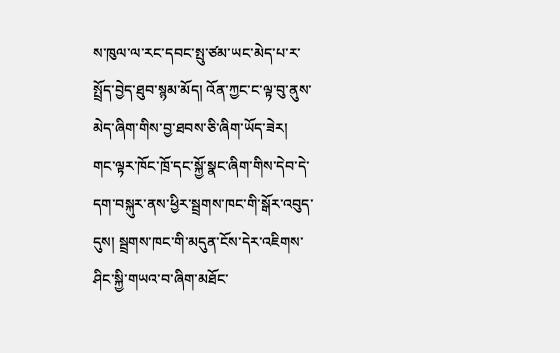ས་ཁུལ་ལ་རང་དབང་སྤུ་ཙམ་ཡང་མེད་པ་ར་སྤྲོད་བྱེད་ཐུབ་སྙམ་མོད། འོན་ཀྱང་ང་ལྟ་བུ་ནུས་མེད་ཞིག་གིས་བྱ་ཐབས་ཅི་ཞིག་ཡོད་ཟེར།
གང་ལྟར་ཁོང་ཁྲོ་དང་སྐྱོ་སྣང་ཞིག་གིས་དེབ་དེ་དག་བསྐུར་ནས་ཕྱིར་སྦྲགས་ཁང་གི་སྒོར་འབུད་དུས། སྦྲགས་ཁང་གི་མདུན་ངོས་དེར་འཇིགས་ཤིང་སྐྱི་གཡའ་བ་ཞིག་མཐོང་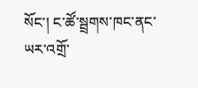སོང་། ང་ཚོ་སྦྲགས་ཁང་ནང་ཡར་འགྲོ་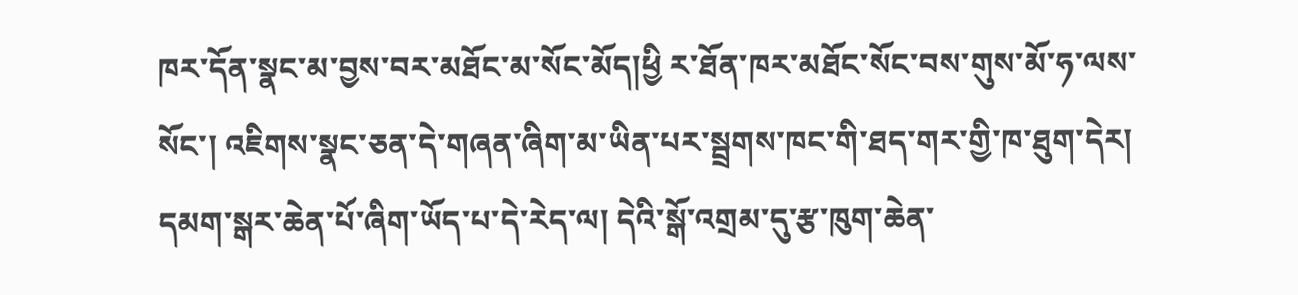ཁར་དོན་སྣང་མ་བྱས་བར་མཐོང་མ་སོང་མོད།ཕྱི ར་ཐོན་ཁར་མཐོང་སོང་བས་གུས་མོ་ཧ་ལས་སོང་། འཇིགས་སྣང་ཅན་དེ་གཞན་ཞིག་མ་ཡིན་པར་སྦྲགས་ཁང་གི་ཐད་གར་གྱི་ཁ་ཐུག་དེར། དམག་སྒར་ཆེན་པོ་ཞིག་ཡོད་པ་དེ་རེད་ལ། དེའི་སྒོ་འགྲམ་དུ་རྩ་ཁུག་ཆེན་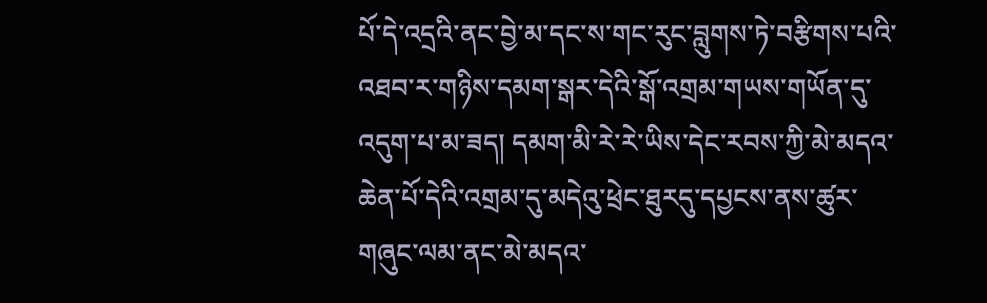པོ་དེ་འདྲའི་ནང་བྱེ་མ་དང་ས་གང་རུང་བླུགས་ཏེ་བརྩིགས་པའི་འཐབ་ར་གཉིས་དམག་སྒར་དེའི་སྒོ་འགྲམ་གཡས་གཡོན་དུ་འདུག་པ་མ་ཟད། དམག་མི་རེ་རེ་ཡིས་དེང་རབས་ཀྱི་མེ་མདའ་ཆེན་པོ་དེའི་འགྲམ་དུ་མདེའུ་ཕྲེང་ཐུརདུ་དཔྱངས་ནས་ཚུར་གཞུང་ལམ་ནང་མེ་མདའ་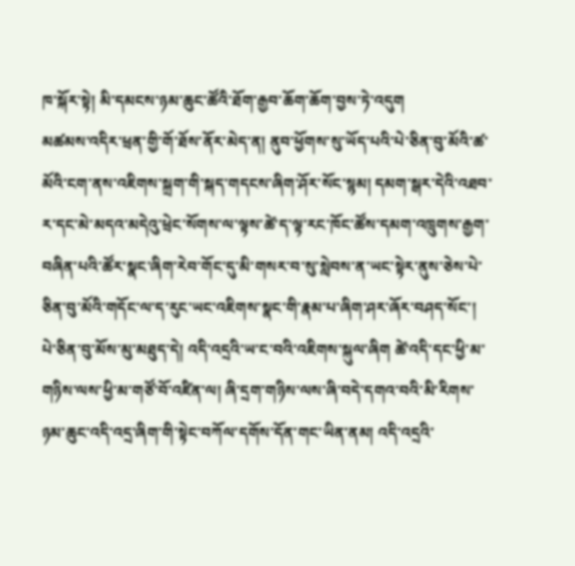ཁ་སྐོར་སྟེ། མི་དམངས་ཉམ་ཆུང་ཚོའི་ཐོག་རྒྱབ་ཆོག་ཆོག་བྱས་ཏེ་འདུག
མཚམས་འདིར་ཕྲན་གྱི་གོ་ཐོས་ནོར་མེད་ན། ནུབ་ཕྱོགས་སུ་ཡོད་པའི་པེ་ཅིན་བུ་མོའི་ཚ་མོའི་ངག་ནས་འཇིགས་སྐྲག་གི་སྐད་གདངས་ཞིག་ཤོར་སོང་སྙམ། དམག་སྒར་དེའི་འཐབ་ར་དང་མེ་མདའ་མདེའུ་ཕྲེང་སོགས་ལ་ལྟས་ཚེ་ད་ལྟ་རང་ཁོང་ཚོས་དམག་འཁྲུགས་རྒྱག་བཞིན་པའི་ཚོར་སྣང་ཞིག་རེབ་གོང་དུ་མི་གསར་བ་སུ་སླེབས་ན་ཡང་སྟེར་ནུས་ཅེས་པེ་ཅིན་བུ་མོའི་གདོང་ལ་ད་རུང་ཡང་འཇིགས་སྣང་གི་རྣམ་པ་ཞིག་ཤར་ཞོར་བཤད་སོང་། པེ་ཅིན་བུ་མོས་མུ་མཐུད་དེ། འདི་འདྲའི་ཡ་ང་བའི་འཇིགས་སྐུལ་ཞིག ཚེ་འདི་དང་ཕྱི་མ་གཉིས་ལས་ཕྱི་མ་གཙོ་བོ་འཛིན་ལ། ཞི་དྲག་གཉིས་ལས་ཞི་བདེ་དགའ་བའི་མི་རིགས་ཉམ་ཆུང་འདི་འདྲ་ཞིག་གི་སྟེང་བཀོལ་དགོས་དོན་གང་ཡིན་ནམ། འདི་འདྲའི་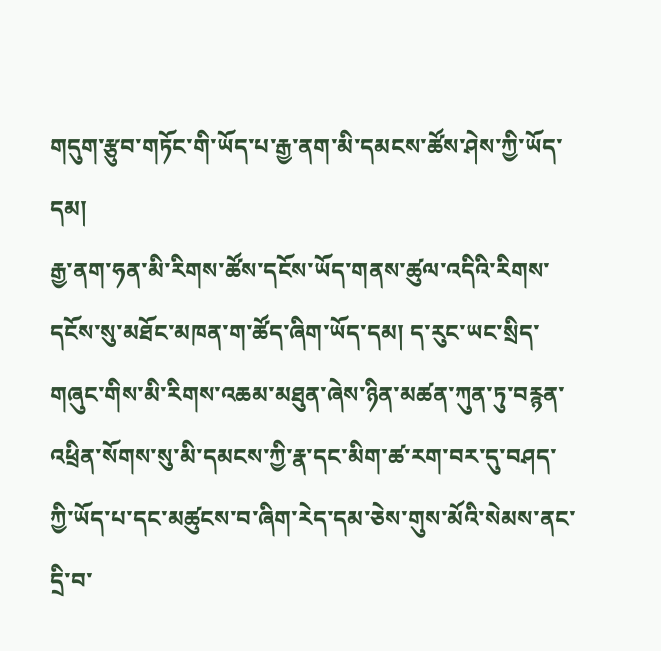གདུག་རྩུབ་གཏོང་གི་ཡོད་པ་རྒྱ་ནག་མི་དམངས་ཚོས་ཤེས་ཀྱི་ཡོད་དམ།
རྒྱ་ནག་ཧན་མི་རིགས་ཚོས་དངོས་ཡོད་གནས་ཚུལ་འདིའི་རིགས་དངོས་སུ་མཐོང་མཁན་ག་ཚོད་ཞིག་ཡོད་དམ། ད་རུང་ཡང་སྲིད་གཞུང་གིས་མི་རིགས་འཆམ་མཐུན་ཞེས་ཉིན་མཚན་ཀུན་ཏུ་བརྙན་འཕྲིན་སོགས་སུ་མི་དམངས་ཀྱི་རྣ་དང་མིག་ཚ་རག་བར་དུ་བཤད་ཀྱི་ཡོད་པ་དང་མཚུངས་བ་ཞིག་རེད་དམ་ཅེས་གུས་མོའི་སེམས་ནང་དྲི་བ་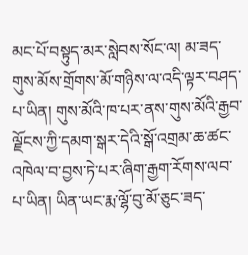མང་པོ་བསྟུད་མར་སླེབས་སོང་ལ། མ་ཟད་གུས་མོས་གྲོགས་མོ་གཉིས་ལ་འདི་ལྟར་བཤད་པ་ཡིན། གུས་མོའི་ཁ་པར་ནས་གུས་མོའི་རྒྱབ་ལྗོངས་ཀྱི་དམག་སྒར་དེའི་སྒོ་འགྲམ་ཆ་ཚང་འཁེལ་བ་བྱས་ཏེ་པར་ཞིག་རྒྱག་རོགས་ལབ་པ་ཡིན། ཡིན་ཡང་རྨ་ལྷོ་བུ་མོ་ཅུང་ཟད་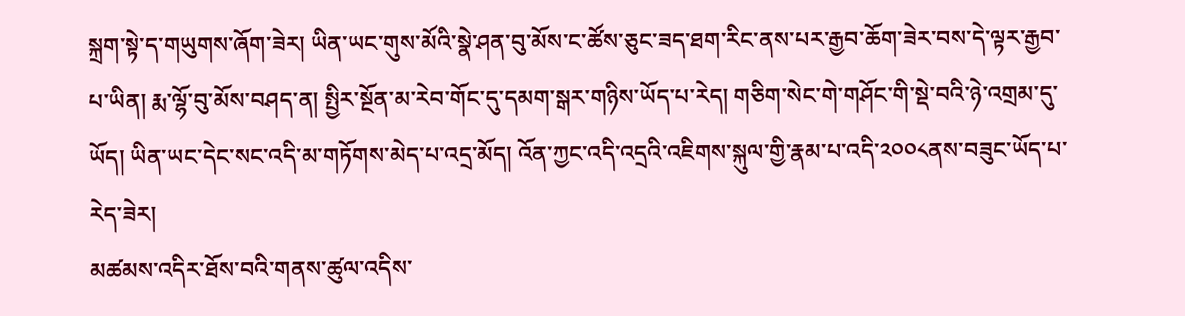སྐྲག་སྟེ་ད་གཡུགས་ཞོག་ཟེར། ཡིན་ཡང་གུས་མོའི་སྣེ་ཤན་བུ་མོས་ང་ཚོས་ཅུང་ཟད་ཐག་རིང་ནས་པར་རྒྱབ་ཆོག་ཟེར་བས་དེ་ལྟར་རྒྱབ་པ་ཡིན། རྨ་ལྷོ་བུ་མོས་བཤད་ན། སྤྱིར་སྔོན་མ་རེབ་གོང་དུ་དམག་སྒར་གཉིས་ཡོད་པ་རེད། གཅིག་སེང་གེ་གཤོང་གི་སྡེ་བའི་ཉེ་འགྲམ་དུ་ཡོད། ཡིན་ཡང་དེང་སང་འདི་མ་གཏོགས་མེད་པ་འདྲ་མོད། འོན་ཀྱང་འདི་འདྲའི་འཇིགས་སྐུལ་གྱི་རྣམ་པ་འདི་༢༠༠༨ནས་བཟུང་ཡོད་པ་རེད་ཟེར།
མཚམས་འདིར་ཐོས་བའི་གནས་ཚུལ་འདིས་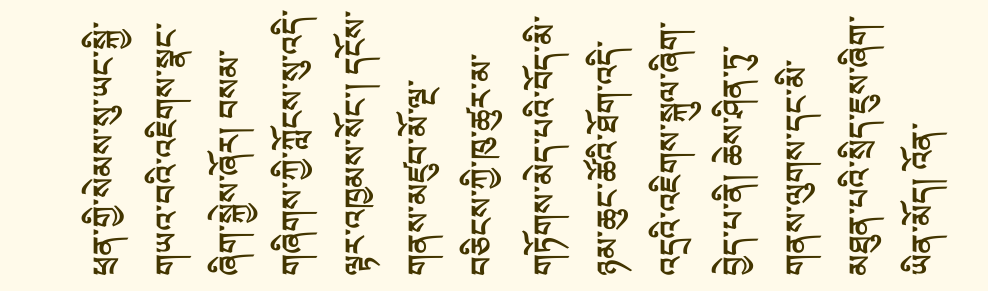ཕྲན་གྱི་སེམས་སུ་ཡང་སྐྱི་གཡའ་བའི་འཇིགས་སྣང་ཞིག་སྐྱེས་ཞོར། བསམ་གཞིགས་ཀྱི་ཀློངས་སུ་འདི་ལྟར་འཁྱམས་སོང་། དངོས་གནས་མཛུབ་མོ་ལྔ་བཅིངས་ཀྱི་ཁུ་ཚུར་མ་གཏོགས་མེད་པའི་བོད་མི་ཉམ་ཆུང་ཚོའི་ཐོག་འདི་འདྲའི་འཇིགས་སྐུལ་ཞིག་བྱེད་པ་ནི། ཆེས་ཤིན་ཏུ་གནས་ལུགས་དང་མི་མཐུན་པའི་སྲིད་ཇུས་ཞིག་ཡིན་མོད། འོན་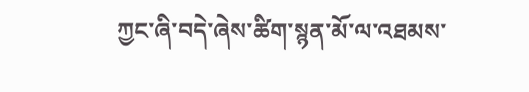ཀྱང་ཞི་བདེ་ཞེས་ཚིག་སྙན་མོ་ལ་འཐམས་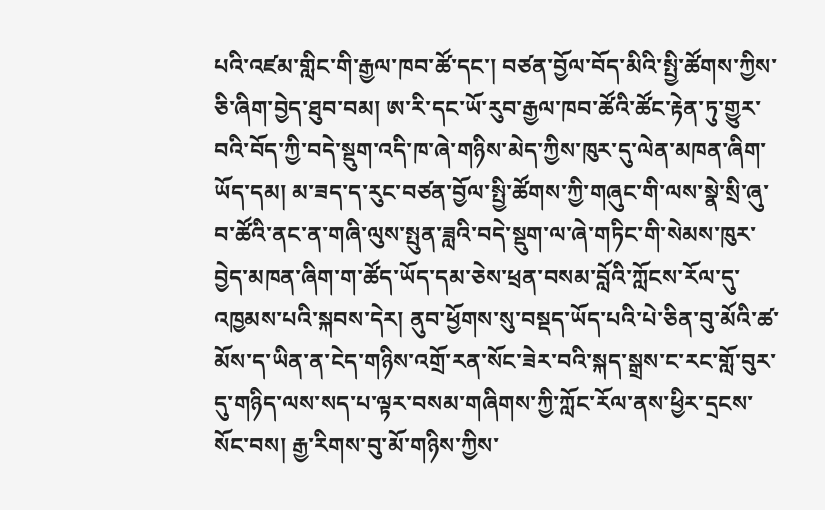པའི་འཛམ་གླིང་གི་རྒྱལ་ཁབ་ཚོ་དང་། བཙན་བྱོལ་བོད་མིའི་སྤྱི་ཚོགས་ཀྱིས་ཅི་ཞིག་བྱེད་ཐུབ་བམ། ཨ་རི་དང་ཡོ་རུབ་རྒྱལ་ཁབ་ཚོའི་ཚོང་རྟེན་ཏུ་གྱུར་བའི་བོད་ཀྱི་བདེ་སྡུག་འདི་ཁ་ཞེ་གཉིས་མེད་ཀྱིས་ཁུར་དུ་ལེན་མཁན་ཞིག་ཡོད་དམ། མ་ཟད་ད་རུང་བཙན་བྱོལ་སྤྱི་ཚོགས་ཀྱི་གཞུང་གི་ལས་སྣེ་སྲི་ཞུ་བ་ཚོའི་ནང་ན་གཞི་ལུས་སྤུན་ཟླའི་བདེ་སྡུག་ལ་ཞེ་གཏིང་གི་སེམས་ཁུར་བྱེད་མཁན་ཞིག་ག་ཚོད་ཡོད་དམ་ཅེས་ཕྲན་བསམ་བློའི་ཀློངས་རོལ་དུ་འཁྱམས་པའི་སྐབས་དེར། ནུབ་ཕྱོགས་སུ་བསྡད་ཡོད་པའི་པེ་ཅིན་བུ་མོའི་ཚ་མོས་ད་ཡིན་ན་ངེད་གཉིས་འགྲོ་རན་སོང་ཟེར་བའི་སྐད་སྒྲས་ང་རང་གློ་བུར་དུ་གཉིད་ལས་སད་པ་ལྟར་བསམ་གཞིགས་ཀྱི་ཀློང་རོལ་ནས་ཕྱིར་དྲངས་སོང་བས། རྒྱ་རིགས་བུ་མོ་གཉིས་ཀྱིས་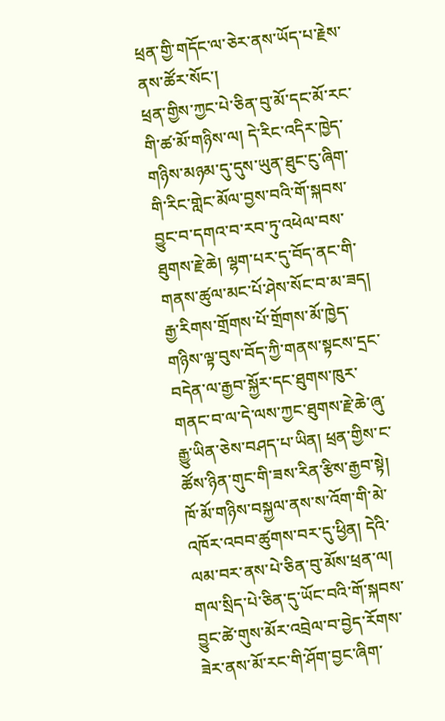ཕྲན་གྱི་གདོང་ལ་ཅེར་ནས་ཡོད་པ་རྗེས་ནས་ཚོར་སོང་།
ཕྲན་གྱིས་ཀྱང་པེ་ཅིན་བུ་མོ་དང་མོ་རང་གི་ཚ་མོ་གཉིས་ལ། དེ་རིང་འདིར་ཁྱེད་གཉིས་མཉམ་དུ་དུས་ཡུན་ཐུང་ངུ་ཞིག་གི་རིང་གླེང་མོལ་བྱས་བའི་གོ་སྐབས་བྱུང་བ་དགའ་བ་རབ་ཏུ་འཕེལ་བས་ཐུགས་རྗེ་ཆེ། ལྷག་པར་དུ་བོད་ནང་གི་གནས་ཚུལ་མང་པོ་ཤེས་སོང་བ་མ་ཟད། རྒྱ་རིགས་གྲོགས་པོ་གྲོགས་མོ་ཁྱེད་གཉིས་ལྟ་བུས་བོད་ཀྱི་གནས་སྟངས་དྲང་བདེན་ལ་རྒྱབ་སྐྱོར་དང་ཐུགས་ཁུར་གནང་བ་ལ་དེ་ལས་ཀྱང་ཐུགས་རྗེ་ཆེ་ཞུ་རྒྱུ་ཡིན་ཅེས་བཤད་པ་ཡིན། ཕྲན་གྱིས་ང་ཚོས་ཉིན་གུང་གི་ཟས་རིན་རྩིས་རྒྱབ་སྟེ། ཁོ་མོ་གཉིས་བསྐྱལ་ནས་ས་འོག་གི་མེ་འཁོར་འབབ་ཚུགས་བར་དུ་ཕྱིན། དེའི་ལམ་བར་ནས་པེ་ཅིན་བུ་མོས་ཕྲན་ལ། གལ་སྲིད་པེ་ཅིན་དུ་ཡོང་བའི་གོ་སྐབས་བྱུང་ཚེ་གུས་མོར་འབྲེལ་བ་བྱེད་རོགས་ཟེར་ནས་མོ་རང་གི་ཤོག་བྱང་ཞིག་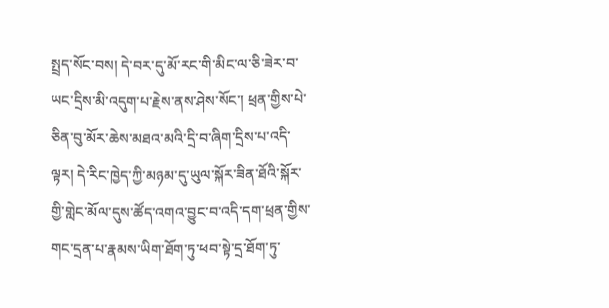སྤྲད་སོང་བས། དེ་བར་དུ་མོ་རང་གི་མིང་ལ་ཅི་ཟེར་བ་ཡང་དྲིས་མི་འདུག་པ་རྗེས་ནས་ཤེས་སོང་། ཕྲན་གྱིས་པེ་ཅིན་བུ་མོར་ཆེས་མཐའ་མའི་དྲི་བ་ཞིག་དྲིས་པ་འདི་ལྟར། དེ་རིང་ཁྱེད་ཀྱི་མཉམ་དུ་ཡུལ་སྐོར་ཟིན་ཐོའི་སྐོར་གྱི་གླེང་མོལ་དུས་ཚོད་འགའ་བྱུང་བ་འདི་དག་ཕྲན་གྱིས་གང་དྲན་པ་རྣམས་ཡིག་ཐོག་ཏུ་ཕབ་སྟེ་དྲ་ཐོག་ཏུ་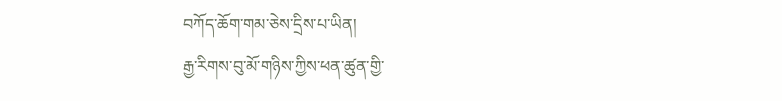བཀོད་ཆོག་གམ་ཅེས་དྲིས་པ་ཡིན།
རྒྱ་རིགས་བུ་མོ་གཉིས་ཀྱིས་ཕན་ཚུན་གྱི་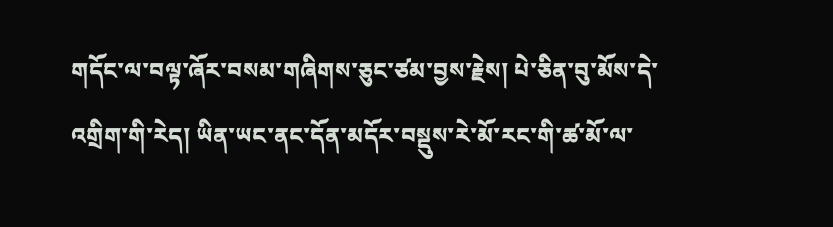གདོང་ལ་བལྟ་ཞོར་བསམ་གཞིགས་ཅུང་ཙམ་བྱས་རྗེས། པེ་ཅིན་བུ་མོས་དེ་འགྲིག་གི་རེད། ཡིན་ཡང་ནང་དོན་མདོར་བསྡུས་རེ་མོ་རང་གི་ཚ་མོ་ལ་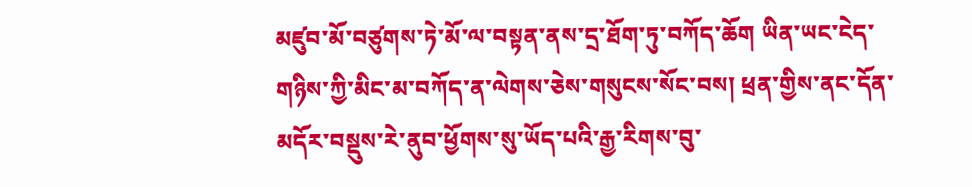མཛུབ་མོ་བཙུགས་ཏེ་མོ་ལ་བསྟན་ནས་དྲ་ཐོག་ཏུ་བཀོད་ཆོག ཡིན་ཡང་ངེད་གཉིས་ཀྱི་མིང་མ་བཀོད་ན་ལེགས་ཅེས་གསུངས་སོང་བས། ཕྲན་གྱིས་ནང་དོན་མདོར་བསྡུས་རེ་ནུབ་ཕྱོགས་སུ་ཡོད་པའི་རྒྱ་རིགས་བུ་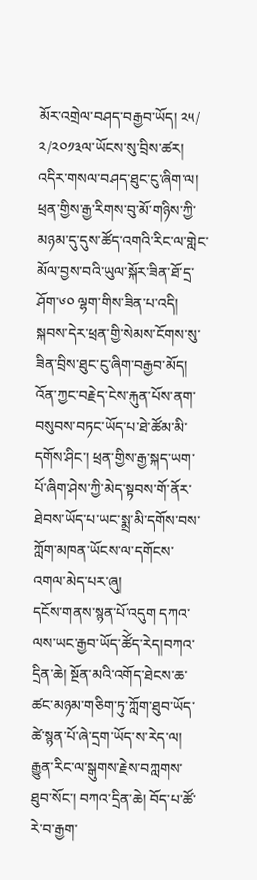མོར་འགྲེལ་བཤད་བརྒྱབ་ཡོད། ༢༥/ ༢/༢༠༡༣ལ་ཡོངས་སུ་བྲིས་ཚར།
འདིར་གསལ་བཤད་ཐུང་ངུ་ཞིག་ལ། ཕྲན་གྱིས་རྒྱ་རིགས་བུ་མོ་གཉིས་ཀྱི་མཉམ་དུ་དུས་ཚོད་འགའི་རིང་ལ་གླེང་མོལ་བྱས་བའི་ཡུལ་སྐོར་ཟིན་ཐོ་དྲ་ཤོག་༦༠ ལྷག་གིས་ཟིན་པ་འདི། སྐབས་དེར་ཕྲན་གྱི་སེམས་ངོགས་སུ་ཟིན་བྲིས་ཐུང་ངུ་ཞིག་བརྒྱབ་མོད། འོན་ཀྱང་བརྗེད་ངེས་རྐུན་པོས་ནག་བསུབས་བཏང་ཡོད་པ་ཐེ་ཚོམ་མི་དགོས་ཤིང་། ཕྲན་གྱིས་རྒྱ་སྐད་ཡག་པོ་ཞིག་ཤེས་ཀྱི་མེད་སྟབས་གོ་ནོར་ཐེབས་ཡོད་པ་ཡང་སྨྲ་མི་དགོས་བས་ཀློག་མཁན་ཡོངས་ལ་དགོངས་འགལ་མེད་པར་ཞུ།
དངོས་གནས་སྙན་པོ་འདུག དཀའ་ལས་ཡང་རྒྱབ་ཡོད་ཚོེད་རེད།བཀའ་དྲིན་ཆེ། སྔོན་མའི་འགོད་ཐེངས་ཆ་ཚང་མཉམ་གཅིག་ཏུ་ཀློག་ཐུབ་ཡོད་ཚེ་སྙན་པོ་ཞེ་དྲག་ཡོད་ས་རེད་ལ།
རྒྱུན་རིང་ལ་སྒུགས་རྗེས་བཀླགས་ཐུབ་སོང་། བཀའ་དྲིན་ཆེ། བོད་པ་ཚོ་རེ་བ་རྒྱག་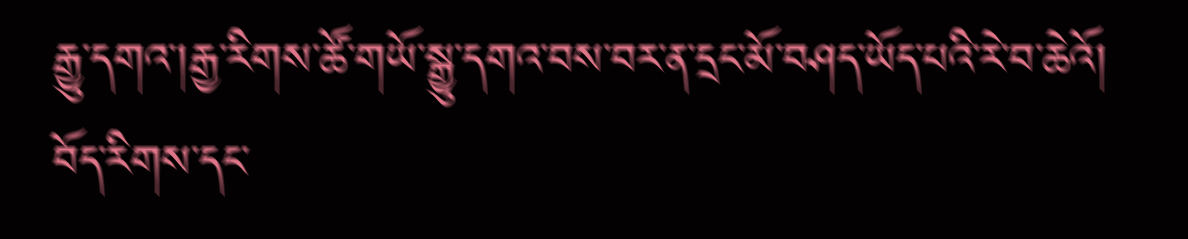རྒྱུ་དགའ་།རྒྱ་རིགས་ཚོ་གཡོ་སྒྱུ་དགའ་བས་བར་ན་དྲང་མོ་བཤད་ཡོད་པའི་རེ་བ་ཆེའོ།
བོད་རིགས་དང་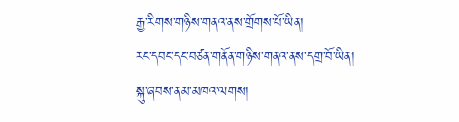རྒྱ་རིགས་གཉིས་གནའ་ནས་གྲོགས་པོ་ཡིན།
རང་དབང་དང་བཙན་གནོན་གཉིས་གནའ་ནས་དགྲ་བོ་ཡིན།
སྐུ་ཞབས་ནམ་མཁའ་ལགས།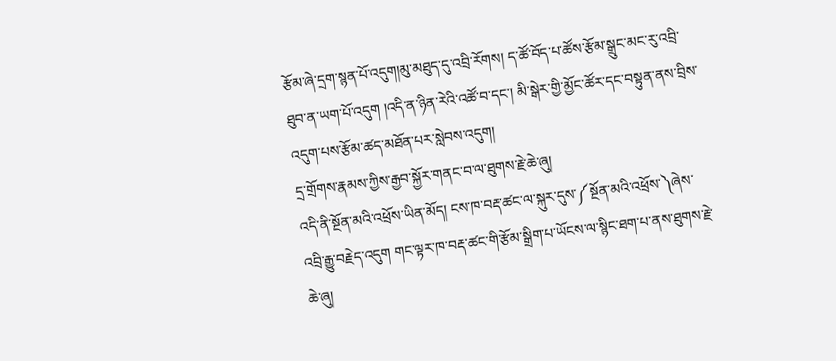རྩོམ་ཞེ་དྲག་སྙན་པོ་འདུག།མུ་མཐུད་དུ་འབྲི་རོགས། ད་ཚོ་བོད་པ་ཚོས་རྩོམ་སྒྲུང་མང་རུ་འབྲི་ཐུབ་ན་ཡག་པོ་འདུག །འདི་ན་ཉིན་རེའི་འཚོ་བ་དང་། མི་སྒེར་གྱི་མྱོང་ཚོར་དང་བསྟུན་ནས་བྲིས་འདུག་པས་རྩོམ་ཚད་མཐོན་པར་སླེབས་འདུག།
དྲ་གྲོགས་རྣམས་ཀྱིས་རྒྱབ་སྐྱོར་གནང་བ་ལ་ཐུགས་རྗེ་ཆེ་ཞུ།
འདི་ནི་སྔོན་མའི་འཕྲོས་ཡིན་མོད། ངས་ཁ་བརྡ་ཚང་ལ་སྐུར་དུས་༼སྔོན་མའི་འཕྲོས་༽ཞེས་འབྲི་རྒྱུ་བརྗེད་འདུག གང་ལྟར་ཁ་བརྡ་ཚང་གི་རྩོམ་སྒྲིག་པ་ཡོངས་ལ་སྙིང་ཐག་པ་ནས་ཐུགས་རྗེ་ཆེ་ཞུ།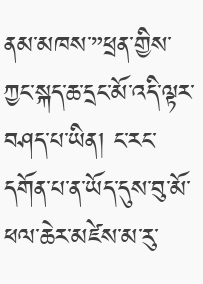ནམ་མཁས་”ཕྲན་གྱིས་ཀྱང་སྐད་ཆ་དྲང་མོ་འདི་ལྟར་བཤད་པ་ཡིན། ང་རང་དགོན་པ་ན་ཡོད་དུས་བུ་མོ་ཕལ་ཆེར་མཛེས་མ་རུ་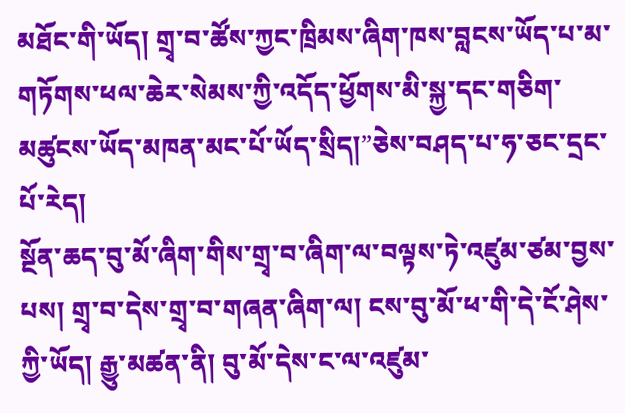མཐོང་གི་ཡོད། གྲྭ་བ་ཚོས་ཀྱང་ཁྲིམས་ཞིག་ཁས་བླངས་ཡོད་པ་མ་གཏོགས་ཕལ་ཆེར་སེམས་ཀྱི་འདོད་ཕྱོགས་མི་སྐྱ་དང་གཅིག་མཚུངས་ཡོད་མཁན་མང་པོ་ཡོད་སྲིད།”ཅེས་བཤད་པ་ཧ་ཅང་དྲང་པོ་རེད།
སྔོན་ཆད་བུ་མོ་ཞིག་གིས་གྲྭ་བ་ཞིག་ལ་བལྟས་ཏེ་འཛུམ་ཙམ་བྱས་པས། གྲྭ་བ་དེས་གྲྭ་བ་གཞན་ཞིག་ལ། ངས་བུ་མོ་ཕ་གི་དེ་ངོ་ཤེས་ཀྱི་ཡོད། རྒྱུ་མཚན་ནི། བུ་མོ་དེས་ང་ལ་འཛུམ་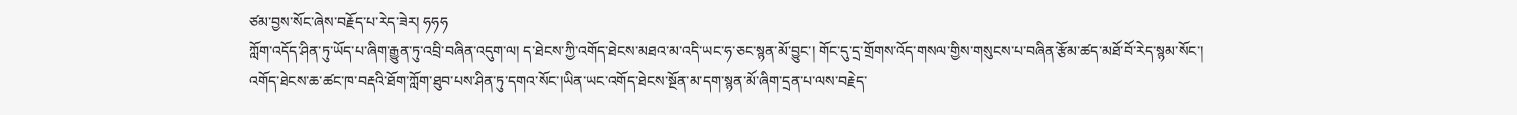ཙམ་བྱས་སོང་ཞེས་བརྗོད་པ་རེད་ཟེར། ཧཧཧ
ཀློག་འདོད་ཤིན་ཏུ་ཡོད་པ་ཞིག་རྒྱུན་ཏུ་འབྲི་བཞིན་འདུག་ལ། ད་ཐེངས་ཀྱི་འགོད་ཐེངས་མཐའ་མ་འདི་ཡང་ཧ་ཅང་སྙན་མོ་བྱུང་། གོང་དུ་དྲ་གྲོགས་འོད་གསལ་གྱིས་གསུངས་པ་བཞིན་རྩོམ་ཚད་མཐོ་བོ་རེད་སྙམ་སོང་།
འགོད་ཐེངས་ཆ་ཚང་ཁ་བརྡའི་ཐོག་ཀློག་ཐུབ་པས་ཤིན་ཏུ་དགའ་སོང་།ཡིན་ཡང་འགོད་ཐེངས་སྔོན་མ་དག་སྙན་མོ་ཞིག་དྲན་པ་ལས་བརྗེད་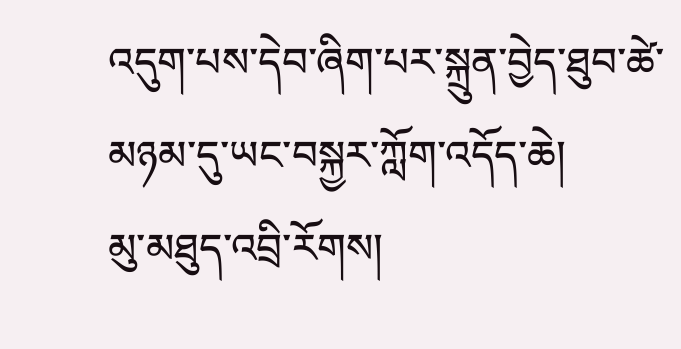འདུག་པས་དེབ་ཞིག་པར་སྐྲུན་བྱེད་ཐུབ་ཚེ་མཉམ་དུ་ཡང་བསྐྱར་ཀློག་འདོད་ཆེ།
མུ་མཐུད་འབྲི་རོགས།